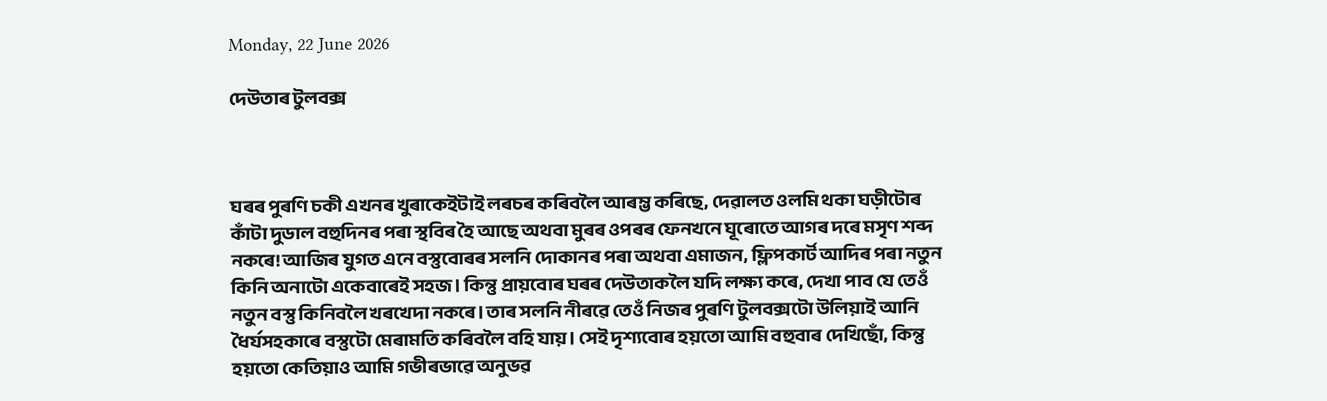Monday, 22 June 2026

দেউতাৰ টুলবক্স



ঘৰৰ পুৰণি চকী এখনৰ খুৰাকেইটাই লৰচৰ কৰিবলৈ আৰম্ভ কৰিছে, দেৱালত ওলমি থকা ঘড়ীটোৰ কাঁটা দুডাল বহুদিনৰ পৰা স্থবিৰ হৈ আছে অথবা মুৰৰ ওপৰৰ ফেনখনে ঘূৰোতে আগৰ দৰে মসৃণ শব্দ নকৰে! আজিৰ যুগত এনে বস্তুবোৰৰ সলনি দোকানৰ পৰা অথবা এমাজন, ফ্লিপকাৰ্ট আদিৰ পৰা নতুন কিনি অনাটো একেবাৰেই সহজ। কিন্তু প্ৰায়বোৰ ঘৰৰ দেউতাকলৈ যদি লক্ষ্য কৰে, দেখা পাব যে তেওঁ নতুন বস্তু কিনিবলৈ খৰখেদা নকৰে। তাৰ সলনি নীৰৱে তেওঁ নিজৰ পুৰণি টুলবক্সটো উলিয়াই আনি ধৈৰ্যসহকাৰে বস্তুটো মেৰামতি কৰিবলৈ বহি যায়। সেই দৃশ্যবোৰ হয়তো আমি বহুবাৰ দেখিছোঁ, কিন্তু হয়তো কেতিয়াও আমি গভীৰভাৱে অনুভৱ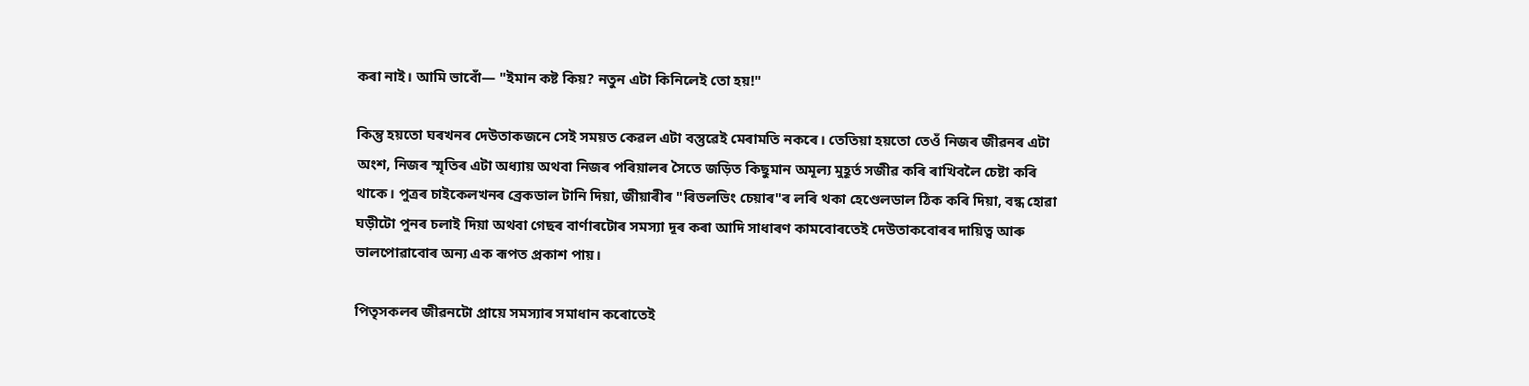কৰা নাই। আমি ভাবোঁ— "ইমান কষ্ট কিয়? নতুন এটা কিনিলেই তো হয়!"

কিন্তু হয়তো ঘৰখনৰ দেউতাকজনে সেই সময়ত কেৱল এটা বস্তুৱেই মেৰামতি নকৰে। তেতিয়া হয়তো তেওঁ নিজৰ জীৱনৰ এটা অংশ, নিজৰ স্মৃতিৰ এটা অধ্যায় অথবা নিজৰ পৰিয়ালৰ সৈতে জড়িত কিছুমান অমূল্য মুহূৰ্ত সজীৱ কৰি ৰাখিবলৈ চেষ্টা কৰি থাকে। পুত্ৰৰ চাইকেলখনৰ ব্ৰেকডাল টানি দিয়া, জীয়াৰীৰ "ৰিভলভিং চেয়াৰ"ৰ লৰি থকা হেণ্ডেলডাল ঠিক কৰি দিয়া, বন্ধ হোৱা ঘড়ীটো পুনৰ চলাই দিয়া অথবা গেছৰ বাৰ্ণাৰটোৰ সমস্যা দূৰ কৰা আদি সাধাৰণ কামবোৰতেই দেউতাকবোৰৰ দায়িত্ব আৰু ভালপোৱাবোৰ অন্য এক ৰূপত প্ৰকাশ পায়।

পিতৃসকলৰ জীৱনটো প্ৰায়ে সমস্যাৰ সমাধান কৰোতেই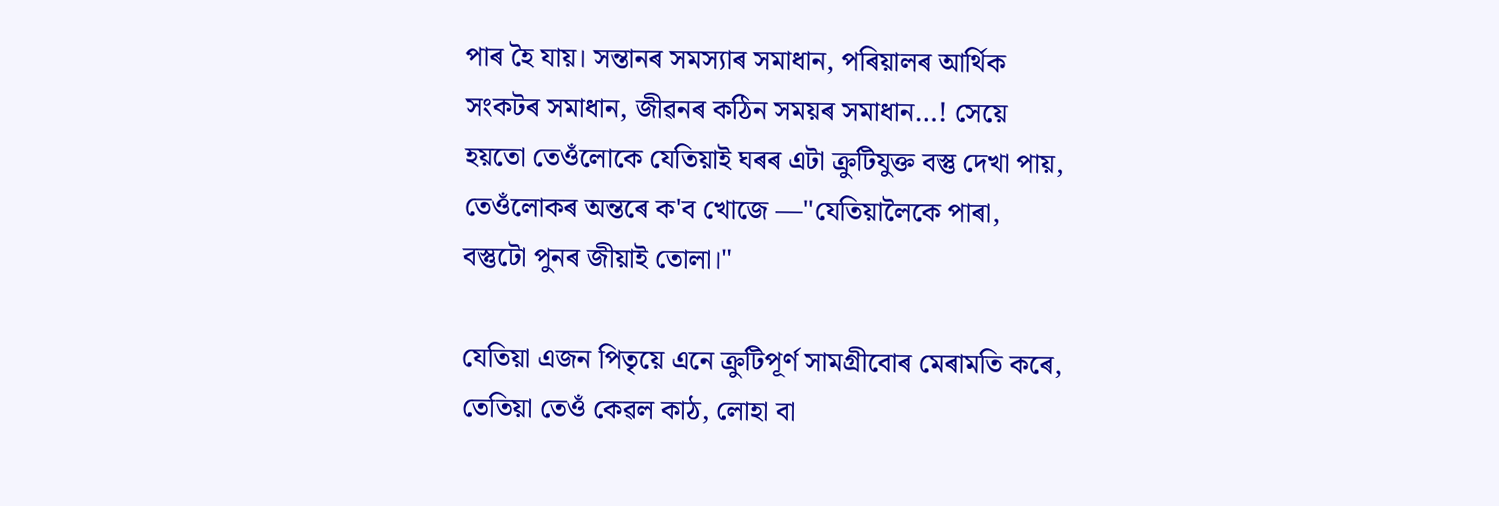পাৰ হৈ যায়। সন্তানৰ সমস্যাৰ সমাধান, পৰিয়ালৰ আৰ্থিক সংকটৰ সমাধান, জীৱনৰ কঠিন সময়ৰ সমাধান…! সেয়ে হয়তো তেওঁলোকে যেতিয়াই ঘৰৰ এটা ক্ৰুটিযুক্ত বস্তু দেখা পায়, তেওঁলোকৰ অন্তৰে ক'ব খোজে —"যেতিয়ালৈকে পাৰা, বস্তুটো পুনৰ জীয়াই তোলা।"

যেতিয়া এজন পিতৃয়ে এনে ক্ৰুটিপূৰ্ণ সামগ্ৰীবোৰ মেৰামতি কৰে, তেতিয়া তেওঁ কেৱল কাঠ, লোহা বা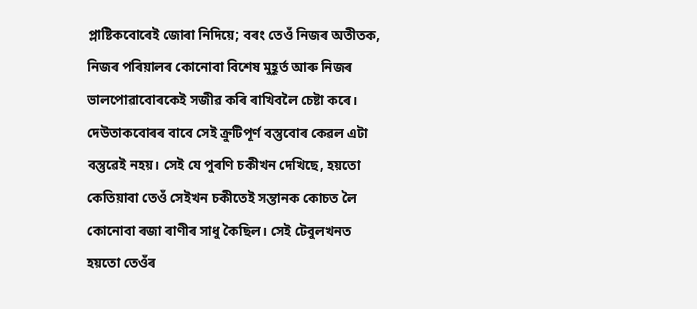প্লাষ্টিকবোৰেই জোৰা নিদিয়ে; বৰং তেওঁ নিজৰ অতীতক, নিজৰ পৰিয়ালৰ কোনোবা বিশেষ মুহূৰ্ত আৰু নিজৰ ভালপোৱাবোৰকেই সজীৱ কৰি ৰাখিবলৈ চেষ্টা কৰে। দেউতাকবোৰৰ বাবে সেই ক্ৰুটিপূৰ্ণ বস্তুবোৰ কেৱল এটা বস্তুৱেই নহয়। সেই যে পুৰণি চকীখন দেখিছে, হয়তো কেতিয়াবা তেওঁ সেইখন চকীতেই সন্তানক কোচত লৈ কোনোবা ৰজা ৰাণীৰ সাধু কৈছিল। সেই টেবুলখনত হয়তো তেওঁৰ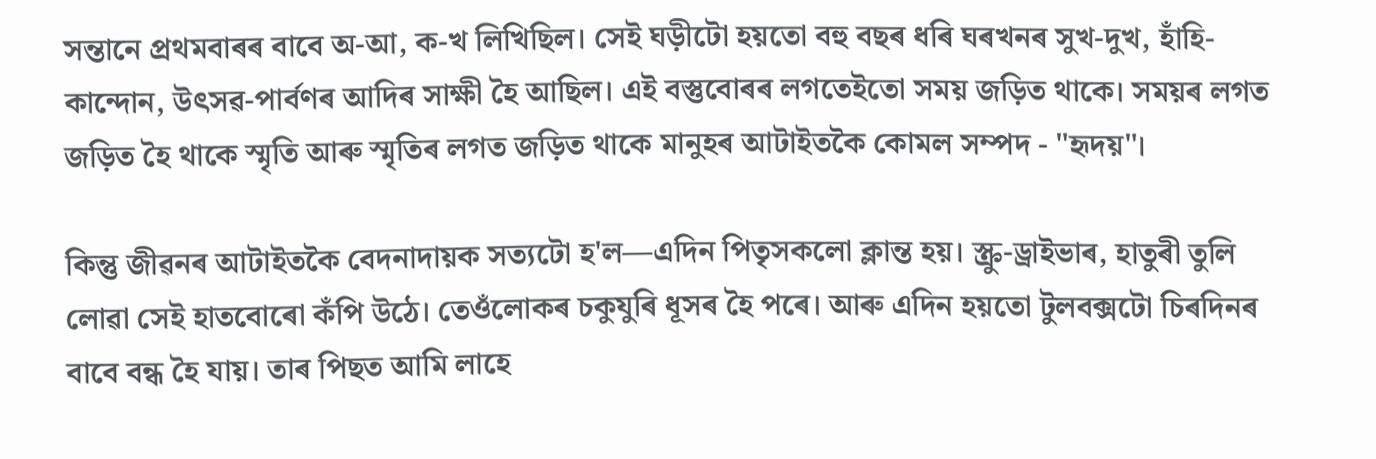সন্তানে প্ৰথমবাৰৰ বাবে অ-আ, ক-খ লিখিছিল। সেই ঘড়ীটো হয়তো বহু বছৰ ধৰি ঘৰখনৰ সুখ-দুখ, হাঁহি-কান্দোন, উৎসৱ-পাৰ্বণৰ আদিৰ সাক্ষী হৈ আছিল। এই বস্তুবোৰৰ লগতেইতো সময় জড়িত থাকে। সময়ৰ লগত জড়িত হৈ থাকে স্মৃতি আৰু স্মৃতিৰ লগত জড়িত থাকে মানুহৰ আটাইতকৈ কোমল সম্পদ - "হৃদয়"।

কিন্তু জীৱনৰ আটাইতকৈ বেদনাদায়ক সত্যটো হ'ল—এদিন পিতৃসকলো ক্লান্ত হয়। স্ক্ৰু-ড্ৰাইভাৰ, হাতুৰী তুলি লোৱা সেই হাতবোৰো কঁপি উঠে। তেওঁলোকৰ চকুযুৰি ধূসৰ হৈ পৰে। আৰু এদিন হয়তো টুলবক্সটো চিৰদিনৰ বাবে বন্ধ হৈ যায়। তাৰ পিছত আমি লাহে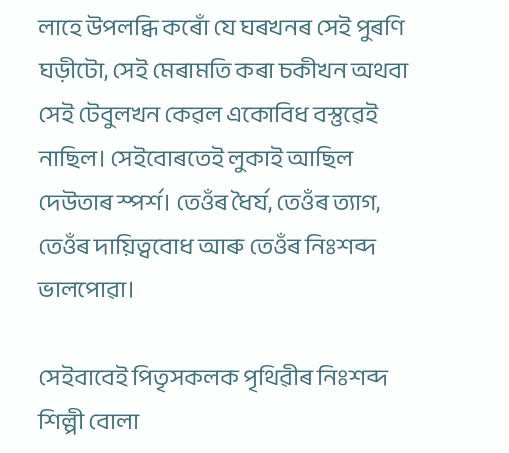লাহে উপলব্ধি কৰোঁ যে ঘৰখনৰ সেই পুৰণি ঘড়ীটো, সেই মেৰামতি কৰা চকীখন অথবা সেই টেবুলখন কেৱল একোবিধ বস্তুৱেই নাছিল। সেইবোৰতেই লুকাই আছিল দেউতাৰ স্পৰ্শ। তেওঁৰ ধৈৰ্য, তেওঁৰ ত্যাগ, তেওঁৰ দায়িত্ববোধ আৰু তেওঁৰ নিঃশব্দ ভালপোৱা।

সেইবাবেই পিতৃসকলক পৃথিৱীৰ নিঃশব্দ শিল্পী বোলা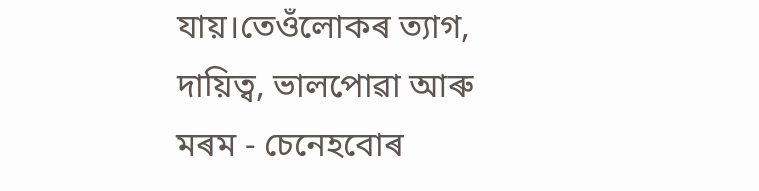যায়।তেওঁলোকৰ ত্যাগ, দায়িত্ব, ভালপোৱা আৰু মৰম - চেনেহবোৰ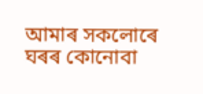আমাৰ সকলোৰে ঘৰৰ কোনোবা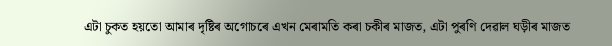এটা চুকত হয়তো আমাৰ দৃষ্টিৰ অগোচৰে এখন মেৰামতি কৰা চকীৰ মাজত, এটা পুৰণি দেৱাল ঘড়ীৰ মাজত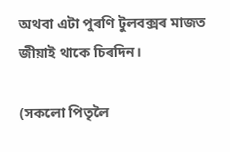অথবা এটা পুৰণি টুলবক্সৰ মাজত জীয়াই থাকে চিৰদিন।

(সকলো পিতৃলৈ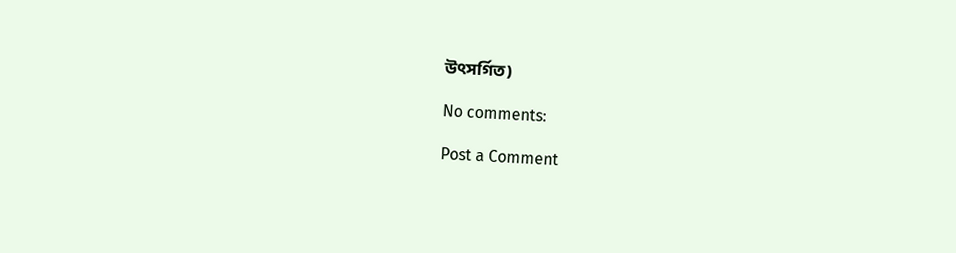উৎসৰ্গিত)

No comments:

Post a Comment